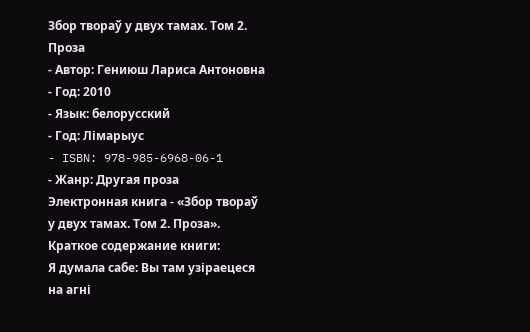Збор твораў у двух тамах. Том 2. Проза
- Автор: Гениюш Лариса Антоновна
- Год: 2010
- Язык: белорусский
- Год: Лімарыус
- ISBN: 978-985-6968-06-1
- Жанр: Другая проза
Электронная книга - «Збор твораў у двух тамах. Том 2. Проза». Краткое содержание книги:
Я думала сабе: Вы там узіраецеся на агні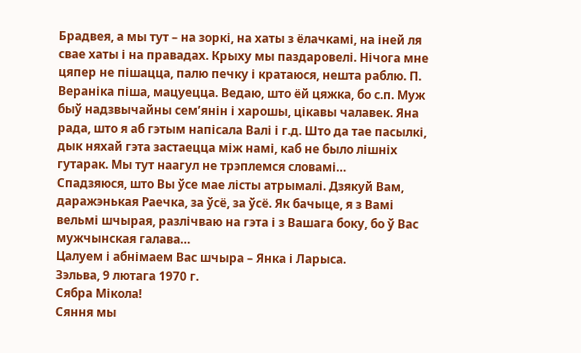Брадвея, а мы тут – на зоркі, на хаты з ёлачкамі, на іней ля свае хаты і на правадах. Крыху мы паздаровелі. Нічога мне цяпер не пішацца, палю печку і кратаюся, нешта раблю. П. Вераніка піша, мацуецца. Ведаю, што ёй цяжка, бо с.п. Муж быў надзвычайны сем’янін і харошы, цікавы чалавек. Яна рада, што я аб гэтым напісала Валі і г.д. Што да тае пасылкі, дык няхай гэта застаецца між намі, каб не было лішніх гутарак. Мы тут наагул не трэплемся словамі…
Спадзяюся, што Вы ўсе мае лісты атрымалі. Дзякуй Вам, даражэнькая Раечка, за ўсё, за ўсё. Як бачыце, я з Вамі вельмі шчырая, разлічваю на гэта і з Вашага боку, бо ў Вас мужчынская галава…
Цалуем і абнімаем Вас шчыра – Янка і Ларыса.
Зэльва, 9 лютага 1970 г.
Сябра Мікола!
Сяння мы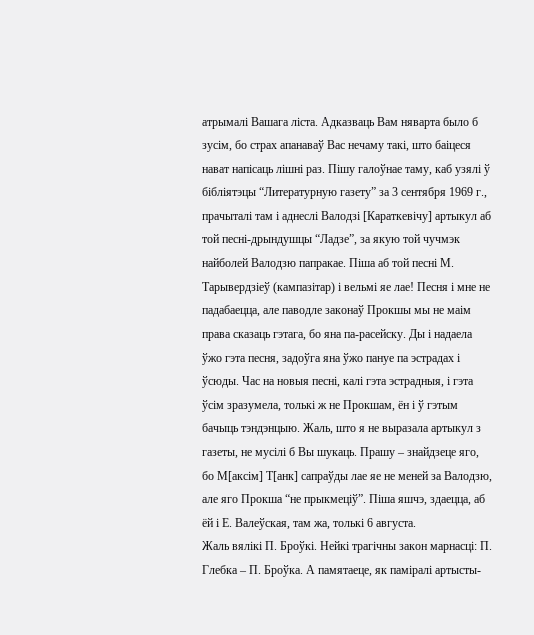атрымалі Вашага ліста. Адказваць Вам няварта было б зусім, бо страх апанаваў Вас нечаму такі, што баіцеся нават напісаць лішні раз. Пішу галоўнае таму, каб узялі ў бібліятэцы “Литературную газету” за 3 сентября 1969 г., прачыталі там і аднеслі Валодзі [Караткевічу] артыкул аб той песні-дрындушцы “Ладзе”, за якую той чучмэк найболей Валодзю папракае. Піша аб той песні М. Тарывердзіеў (кампазітар) і вельмі яе лае! Песня і мне не падабаецца, але паводле законаў Прокшы мы не маім права сказаць гэтага, бо яна па-расейску. Ды і надаела ўжо гэта песня, задоўга яна ўжо пануе па эстрадах і ўсюды. Час на новыя песні, калі гэта эстрадныя, і гэта ўсім зразумела, толькі ж не Прокшам, ён і ў гэтым бачыць тэндэнцыю. Жаль, што я не выразала артыкул з газеты, не мусілі б Вы шукаць. Прашу – знайдзеце яго, бо М[аксім] Т[анк] сапраўды лае яе не меней за Валодзю, але яго Прокша “не прыкмеціў”. Піша яшчэ, здаецца, аб ёй і Е. Валеўская, там жа, толькі 6 августа.
Жаль вялікі П. Броўкі. Нейкі трагічны закон марнасці: П. Глебка – П. Броўка. А памятаеце, як паміралі артысты-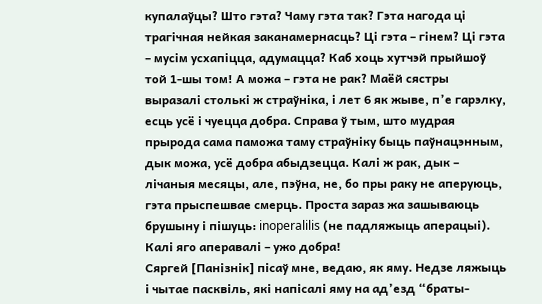купалаўцы? Што гэта? Чаму гэта так? Гэта нагода ці трагічная нейкая заканамернасць? Ці гэта – гінем? Ці гэта – мусім усхапіцца, адумацца? Каб хоць хутчэй прыйшоў той 1-шы том! А можа – гэта не рак? Маёй сястры выразалі столькі ж страўніка, і лет 6 як жыве, п’е гарэлку, есць усё і чуецца добра. Справа ў тым, што мудрая прырода сама паможа таму страўніку быць паўнацэнным, дык можа, усё добра абыдзецца. Калі ж рак, дык – лічаныя месяцы, але, пэўна, не, бо пры раку не аперуюць, гэта прыспешвае смерць. Проста зараз жа зашываюць брушыну і пішуць: inoperalilis (не падляжыць аперацыі). Калі яго аперавалі – ужо добра!
Сяргей [Панізнік] пісаў мне, ведаю, як яму. Недзе ляжыць і чытае пасквіль, які напісалі яму на ад’езд “браты-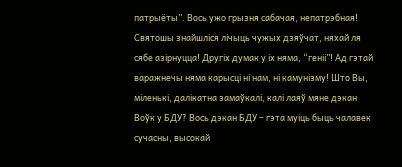патрыёты”. Вось ужо грызня сабачая, непатрэбная! Святошы знайшліся лічыць чужых дзяўчат, няхай ля сябе азірнуцца! Другіх думак у іх няма, “геніі”! Ад гэтай варажнечы няма карысці ні нам, ні камунізму! Што Вы, міленькі, далікатна замаўкалі, калі лаяў мяне дэкан Воўк у БДУ? Вось дэкан БДУ – гэта муіць быць чалавек сучасны, высокай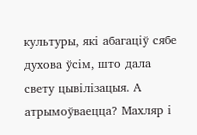культуры, які абагаціў сябе духова ўсім, што дала свету цывілізацыя. А атрымоўваецца? Махляр і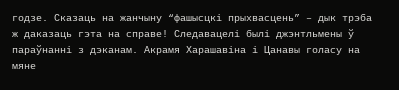годзе. Сказаць на жанчыну “фашысцкі прыхвасцень” – дык трэба ж даказаць гэта на справе! Следавацелі былі джэнтльмены ў параўнанні з дэканам. Акрамя Харашавіна і Цанавы голасу на мяне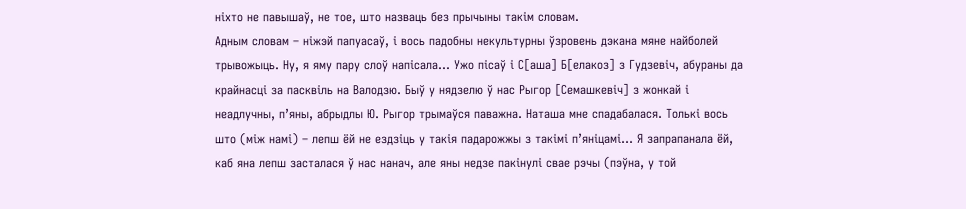ніхто не павышаў, не тое, што назваць без прычыны такім словам.
Адным словам – ніжэй папуасаў, і вось падобны некультурны ўзровень дэкана мяне найболей трывожыць. Ну, я яму пару слоў напісала… Ужо пісаў і С[аша] Б[елакоз] з Гудзевіч, абураны да крайнасці за пасквіль на Валодзю. Быў у нядзелю ў нас Рыгор [Семашкевіч] з жонкай і неадлучны, п’яны, абрыдлы Ю. Рыгор трымаўся паважна. Наташа мне спадабалася. Толькі вось што (між намі) – лепш ёй не ездзіць у такія падарожжы з такімі п’яніцамі… Я запрапанала ёй, каб яна лепш засталася ў нас нанач, але яны недзе пакінулі свае рэчы (пэўна, у той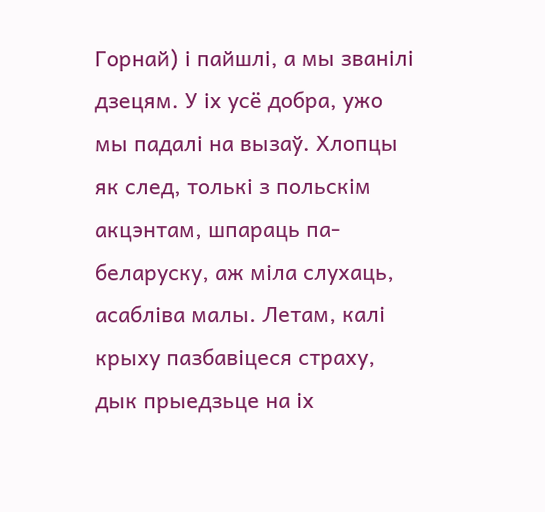Горнай) і пайшлі, а мы званілі дзецям. У іх усё добра, ужо мы падалі на вызаў. Хлопцы як след, толькі з польскім акцэнтам, шпараць па-беларуску, аж міла слухаць, асабліва малы. Летам, калі крыху пазбавіцеся страху, дык прыедзьце на іх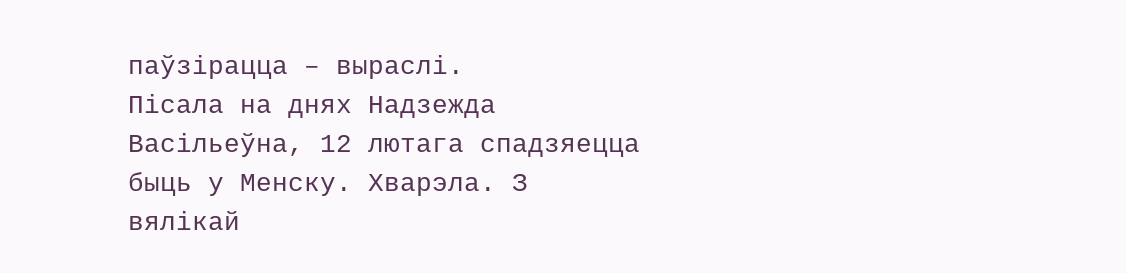паўзірацца – выраслі.
Пісала на днях Надзежда Васільеўна, 12 лютага спадзяецца быць у Менску. Хварэла. З вялікай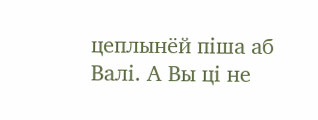цеплынёй піша аб Валі. А Вы ці не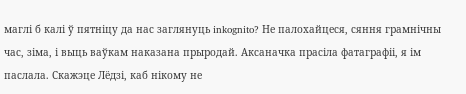маглі б калі ў пятніцу да нас заглянуць inkognito? Не палохайцеся, сяння грамнічны час, зіма, і выць ваўкам наказана прыродай. Аксаначка прасіла фатаграфіі, я ім паслала. Скажэце Лёдзі, каб нікому не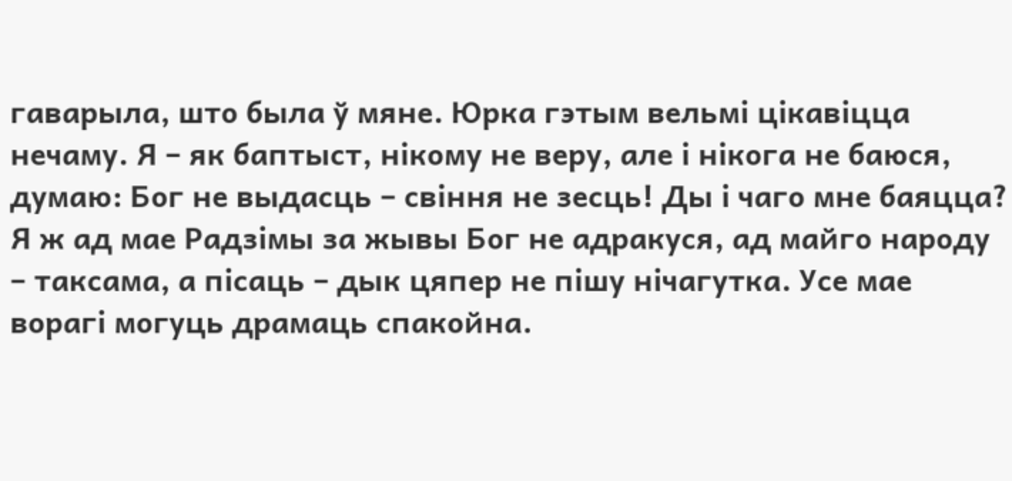гаварыла, што была ў мяне. Юрка гэтым вельмі цікавіцца нечаму. Я – як баптыст, нікому не веру, але і нікога не баюся, думаю: Бог не выдасць – свіння не зесць! Ды і чаго мне баяцца? Я ж ад мае Радзімы за жывы Бог не адракуся, ад майго народу – таксама, а пісаць – дык цяпер не пішу нічагутка. Усе мае ворагі могуць драмаць спакойна.